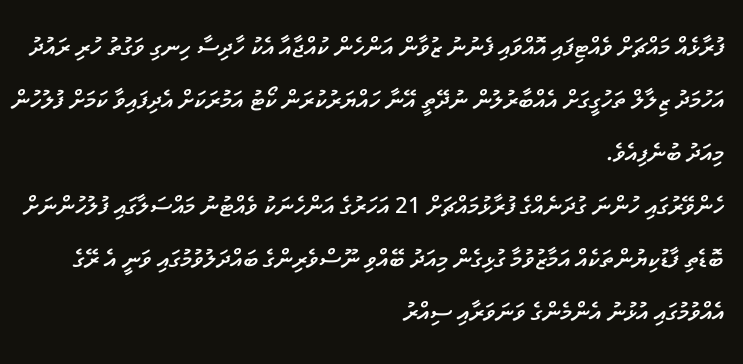ފުރާޅެއް މައްޗަށް ވެއްޓިފައި އޮއްވައި ފެނުނު ޒުވާން އަންހެން ކުއްޖާއާ އެކު ހާދިސާ ހިނގި ވަގުތު ހުރި ރައުދު އަހުމަދު ޒިލާލް ތަހުގީގަށް އެއްބާރުލުން ނުދޭތީ އޭނާ ހައްޔަރުކުރަން ކޯޓު އަމުރަކަށް އެދިފައިވާ ކަމަށް ފުލުހުން މިއަދު ބުނެފިއެވެ.
ހެންވޭރުގައި ހުންނަ ގުދަނެއްގެ ފުރާޅުމައްޗަށް 21 އަހަރުގެ އަންހެނަކު ވެއްޓުނު މައްސަލާގައި ފުލުހުންނަށް ބޮޑެތި ފާޑުކިޔުންތަކެއް އަމާޒުވުމާ ގުޅިގެން މިއަދު ބޭއްވި ނޫސްވެރިންގެ ބައްދަލުވުމުގައި ވަނީ އެ ރޭގެ އެއްވުމުގައި އުޅުނު އެންމެންގެ ވަނަވަރާއި ސިއްރު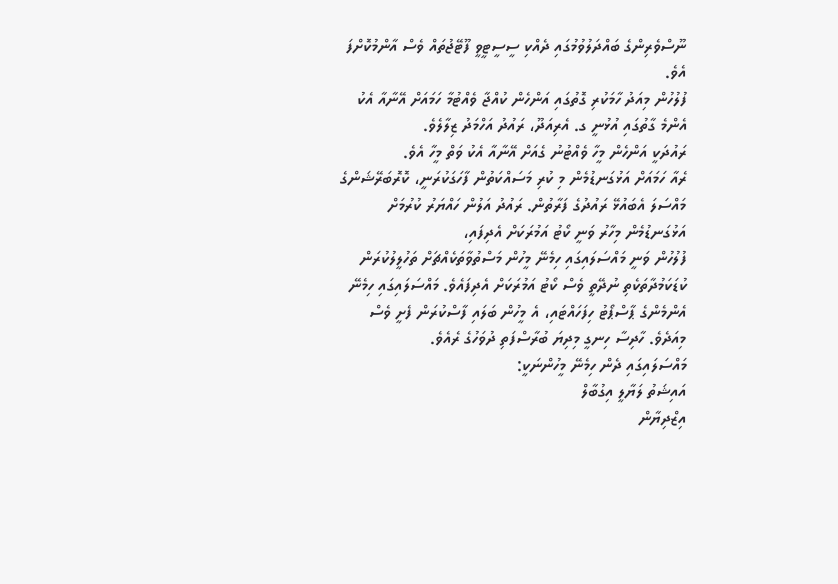ނޫސްވެރިންގެ ބައްދަލުވުމުގައި ދެއްކި ސީސީޓީވީ ފޫޓޭޖުތައް ވެސް އާންމުކޮށްފަ އެވެ.
ފުލުހުން މިއަދު ހާމަކުރި ގޮތުގައި އަންހެން ކުއްޖާ ވެއްޓުމާ ހަމައަށް އޭނާއާ އެކު އެންމެ ގާތުގައި އުޅުނީ ގ. އެރިއަދޫ، ރައުދު އަހްމަދު ޒިލާލެވެ.
ރައުދަކީ އަންހެން މީހާ ވެއްޓުނު ގެއަށް އޭނާއާ އެކު ވަތް މީހާ އެވެ.
ރެއާ ހަމައަށް އަޅުގަނޑުމެން މި ކުރި މަސައްކަތުން ފާހަގަކުރަނީ، ކޮރޮބަރޭޝަންގެ މައްސަލަ އެބައުޅޭ ރައުދުގެ ފަރާތުން. ރައުދު އަލުން ހައްޔަރު ކުރުމަށް އަޅުގަނޑުމެން މިހާރު ވަނީ ކޯޓު އަމުރަކަށް އެދިފައި،
ފުލުހުން ވަނީ މައްސަލައިގައި ހިމެނޭ މީހުން މަސްތުވާތަކެއްޗަށް ތަހުލީލުކުރަން ކުޑަކަމުދާތަކެތި ނުދޭތީ ވެސް ކޯޓު އަމުރަކަށް އެދިފައެވެ. މައްސަލައިގައި ހިމެނޭ އެންމެންގެ ޕާސްޕޯޓު ހިފަހައްޓައި، އެ މީހުން ބަލައި ފާސްކުރަން ފެށީ ވެސް މިއަދެވެ. ހާދިސާ ހިނގީ މިދިޔަ ބުރާސްފަތި ދުވަހުގެ ރެއެވެ.
މައްސަލައިގައި ދެން ހިމެނޭ މީހުންނަކީ:
އައިޝަތު ލަޔާލީ އިގުބާލް
އިޒްދިޔާން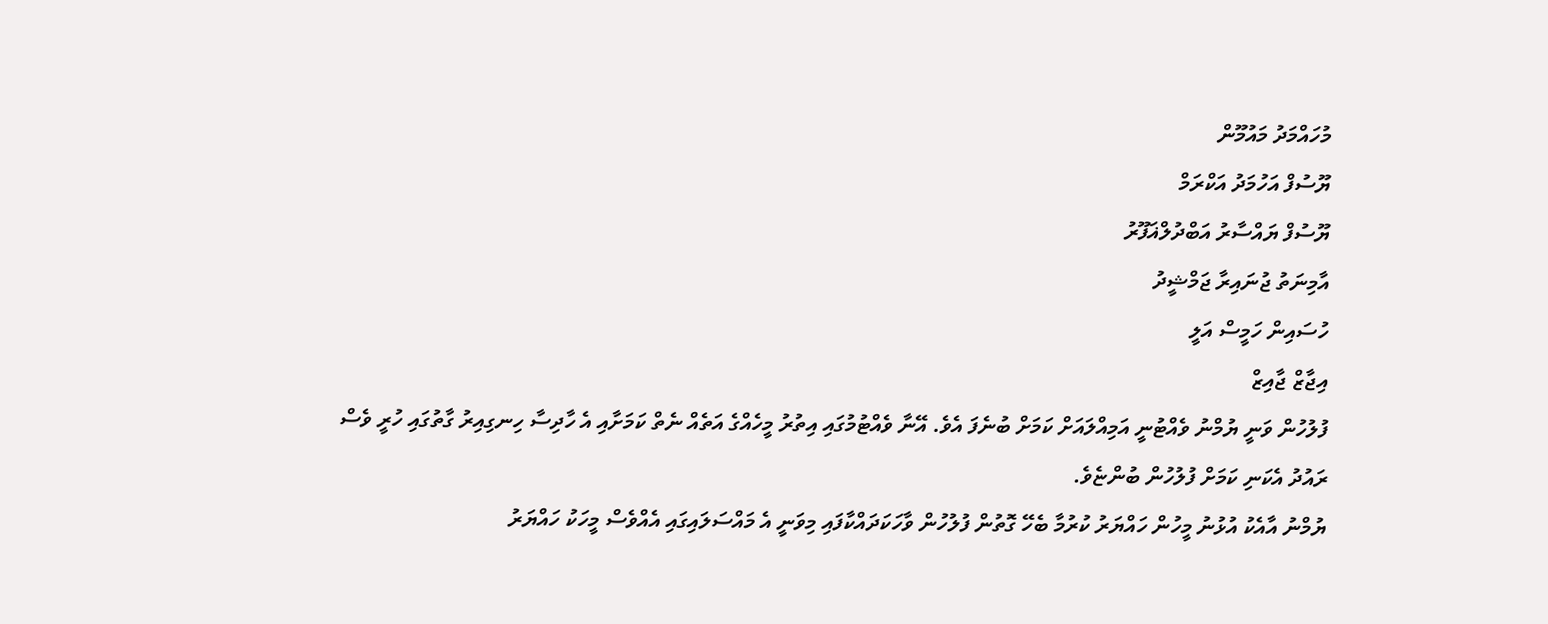މުހައްމަދު މައުމޫން
ޔޫސުފް އަހުމަދު އަކްރަމް
ޔޫސުފް ޔައްސާރު އަބްދުލްޣަފޫރު
އާމިނަތު ޖުނައިރާ ޖަމްޝީދު
ހުސައިން ހަމީސް އަލީ
އިޖާޒް ޖާއިޒް
ފުލުހުން ވަނީ ޔުމްނު ވެއްޓުނީ އަމިއްލައަށް ކަމަށް ބުނެފަ އެވެ. އޭނާ ވެއްޓުމުގައި އިތުރު މީހެއްގެ އަތެއް ނެތް ކަމަށާއި އެ ހާދިސާ ހިނގިއިރު ގާތުގައި ހުރީ ވެސް ރައުދު އެކަނި ކަމަށް ފުލުހުން ބުންޏެވެ.
ޔުމްނު އާއެކު އުޅުނު މީހުން ހައްޔަރު ކުރުމާ ބެހޭ ގޮތުން ފުލުހުން ވާހަކަދައްކާފައި މިވަނީ އެ މައްސަލައިގައި އެއްވެސް މީހަކު ހައްޔަރު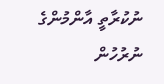ނުކުރާތީ އާންމުންގެ ނުރުހުން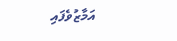އަމާޒުވެފައި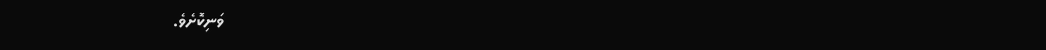ވަނިކޮށެވެ.